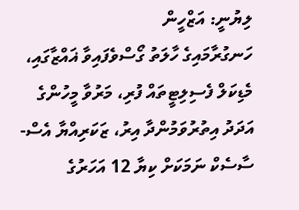ލިޔުނީ: އަޒްހީން
ހަނގުރާމައިގެ ހާލަތު ގޯސްވެފައިވާ ޣައްޒާގައި، މެޑިކަލް ފެސިލިޓީތައް ފުރި، މަރުވާ މީހުންގެ އަދަދު އިތުރުވަމުންދާ އިރު، ޒަކަރިއްޔާ އެސް-ސާސެކް ނަމަކަށް ކިޔާ 12 އަހަރުގެ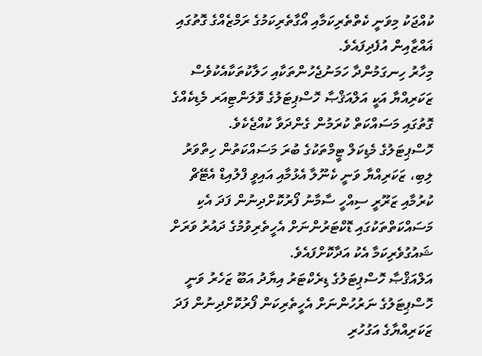ކުއްޖަކު މިވަނީ ކެތްތެރިކަމާއި އޯގާތެރިކަމުގެ ރަމްޒެއްގެ ގޮތުގައި ޣައްޒާއިން އުފެދިފައެވެ.
މިހާރު ހިނގަމުންދާ ހަމަނުޖެހުންތަކާއި ހަލާކުތަކާއެކުވެސް ޒަކަރިއްޔާ އަކީ އަލްއަޤްޞާ ހޮސްޕިޓަލުގެ ވޮލަންޓިއަރ މެޑިކެއްގެ ގޮތުގައި މަސައްކަތް ކުރަމުން ގެންދަވާ ކުއްޖެކެވެ.
ހޮސްޕިޓަލުގެ މެޑިކަލް ޓީމްތަކުގެ ބުރަ މަސައްކަތުން ހިތްވަރު ލިބި، ޒަކަރިއްޔާ ވަނީ ކެނޫލާ އެޅުމާއި އައިވީ ފްލުއިޑް އެޓޭޗް ކުރުމާއި ޒަރޫރީ ސިއްހީ ސާމާނު ފޯރުކޮށްދިނުން ފަދަ އެކި މަސައްކަތްތަކުގައި ޑޮކްޓަރުންނަށް އެހީތެރިވުމުގެ ދައުރު ވަރަށް ޝައުގުވެރިކަމާ އެކު އަދާކޮށްފައެވެ.
އަލްއަޤްޞާ ހޮސްޕިޓަލުގެ ޑިރެކްޓަރު އިޔާދު އަބޫ ޒަހެރު ވަނީ ހޮސްޕިޓަލުގެ ނަރުހުންނަށް އެހީތެރިކަން ފޯރުކޮށްދިނުން ފަދަ ޒަކަރިއްޔާގެ އަގުހުރި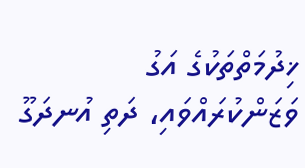ޚިދުމަތްތަކުގެ އަގު ވަޒަންކުރައްވައި، ދަތި އުނދަގޫ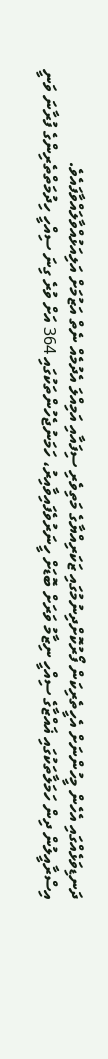ދަނޑިވަޅެއްގައި އެހެން މީހުންނަށް އެހީތެރިކަން ފޯރުކޮށްދިނުމުގައި ޒަކަރިއްޔާގެ މަތިވެރި ސިފައާއި އަމިއްލަ އެދުމެއް ނެތް އަޒުމަށް އަލިއަޅުއްވާލައްވާފައެވެ.
އިސްރާއީލުން ދިން ހަމަލާތަކުގައި ޣައްޒާގެ ސިއްހީ ނިޒާމު ވަރަށް ބޮޑަށް ހީނަރުވެފައިވާއިރު، ހަމަނުޖެހުންތަކުގައި 364 އަށް ވުރެ ގިނަ ސިއްހީ ހިދުމަތްތެރިންގެ ފުރާނަ ވަނީ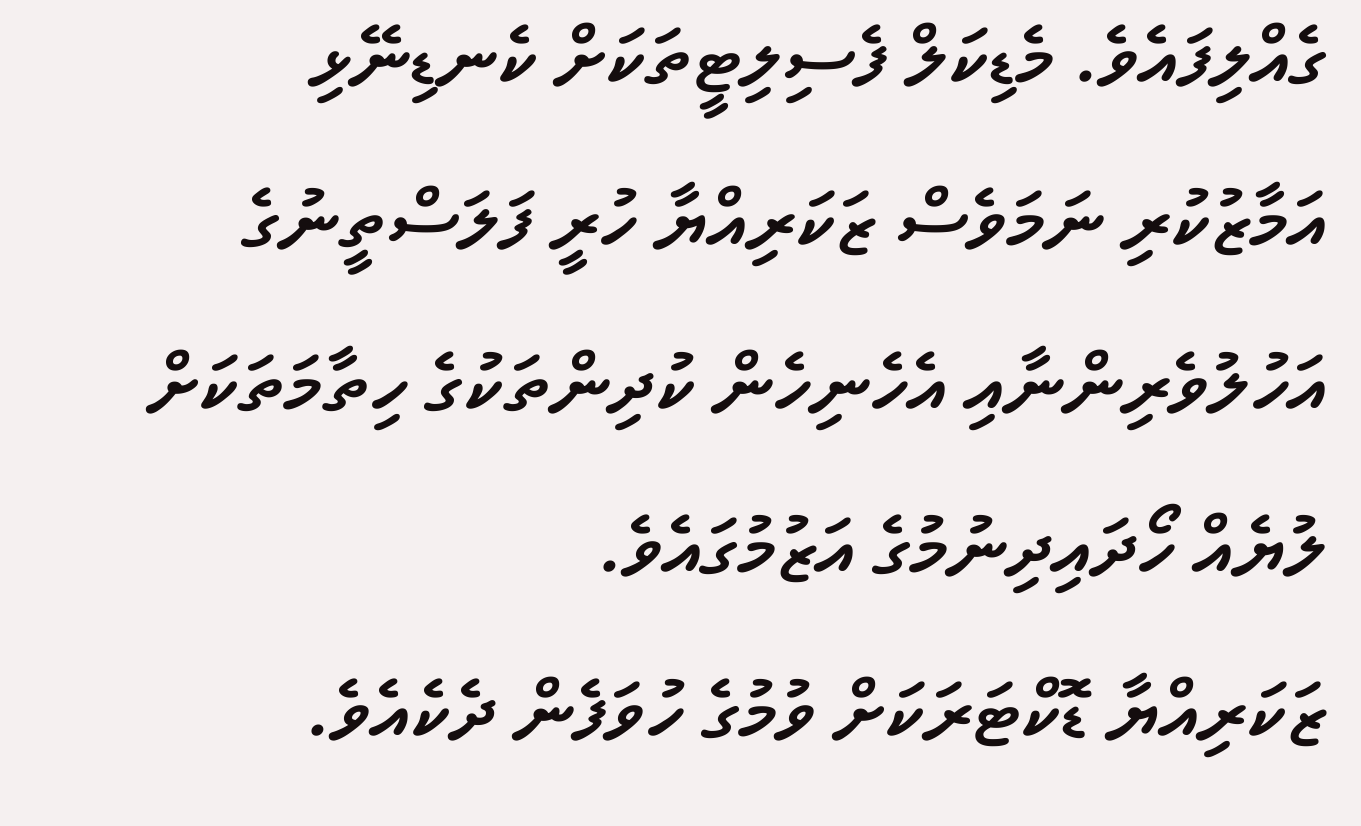ގެއްލިފައެވެ. މެޑިކަލް ފެސިލިޓީތަކަށް ކެނޑިނޭޅި އަމާޒުކުރި ނަމަވެސް ޒަކަރިއްޔާ ހުރީ ފަލަސްތީނުގެ އަހުލުވެރިންނާއި އެހެނިހެން ކުދިންތަކުގެ ހިތާމަތަކަށް ލުޔެއް ހޯދައިދިނުމުގެ އަޒުމުގައެވެ.
ޒަކަރިއްޔާ ޑޮކްޓަރަކަށް ވުމުގެ ހުވަފެން ދެކެއެވެ.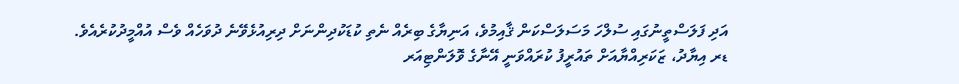އަދި ފަލަސްތީނުގައި ސުލްހަ މަސަލަސްކަން ޤާއިމުވެ، އަނިޔާގެ ބިރެއް ނެތި ކުޑަކުދިންނަށް ދިރިއުޅެވޭނެ ދުވަހެއް ވެސް އުއްމީދުކުރެއެވެ.
ޑރ އިޔާދު، ޒަކަރިއްޔާއަށް ތައުރީފު ކުރައްވަނީ އޭނާގެ ވޮލަންޓިއަރ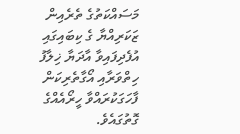މަސައްކަތުގެ ތެރެއިން ޒަކަރިއްޔާ ގެ ކިބައިގައި އުފެދިފައިވާ އާދަޔާ ޚިލާފު ހިތްވަރާއި އޯގާތެރިކަން ފާހަގަކުރައްވާ ހީރޯއެއްގެ ގޮތުގައެވެ.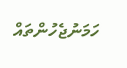ހަމަނުޖެހުންތައް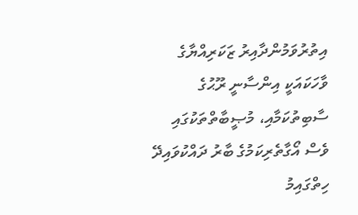އިތުރުވަމުންދާއިރު ޒަކަރިއްޔާގެ ވާހަކައަކީ އިންސާނީ ރޫޙުގެ ސާބިތުކަމާއި، މުޞީބާތްތަކުގައި ވެސް އޯގާތެރިކަމުގެ ބާރު ދައްކުވައިދޭ ހިތްގައިމު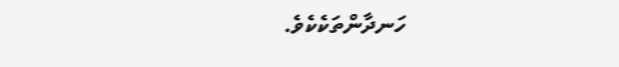ހަނދާންތަކެކެވެ.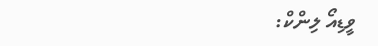ވީޑިއޯ ލިންކް: